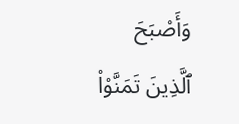وَأَصْبَحَ ٱلَّذِينَ تَمَنَّوْا۟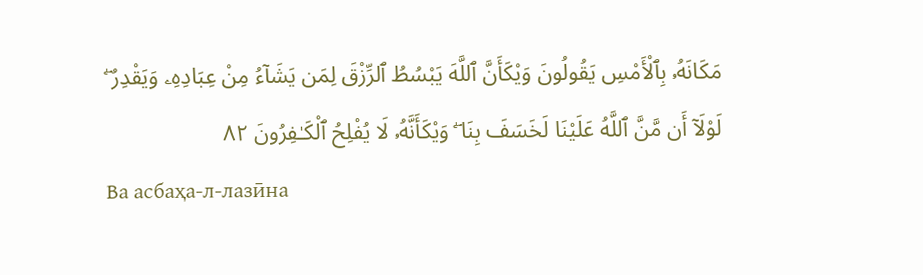مَكَانَهُۥ بِٱلْأَمْسِ يَقُولُونَ وَيْكَأَنَّ ٱللَّهَ يَبْسُطُ ٱلرِّزْقَ لِمَن يَشَآءُ مِنْ عِبَادِهِۦ وَيَقْدِرُ ۖ لَوْلَآ أَن مَّنَّ ٱللَّهُ عَلَيْنَا لَخَسَفَ بِنَا ۖ وَيْكَأَنَّهُۥ لَا يُفْلِحُ ٱلْكَـٰفِرُونَ ٨٢
Ва асбаҳа-л-лазӣна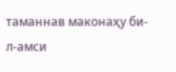таманнав маконаҳу би-л-амси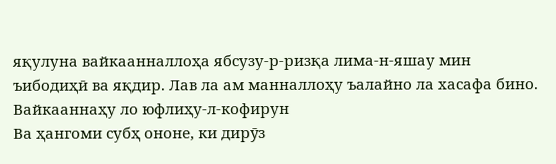яқулуна вайкаанналлоҳа ябсузу-р-ризқа лима-н-яшау мин ъибодиҳӣ ва яқдир. Лав ла ам манналлоҳу ъалайно ла хасафа бино. Вайкааннаҳу ло юфлиҳу-л-кофирун
Ва ҳангоми субҳ ононе, ки дирӯз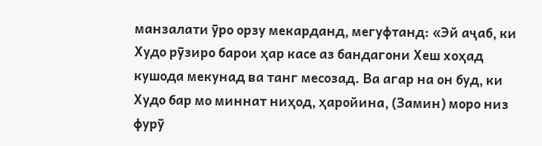манзалати ӯро орзу мекарданд, мегуфтанд: «Эй аҷаб, ки Худо рӯзиро барои ҳар касе аз бандагони Хеш хоҳад кушода мекунад ва танг месозад. Ва агар на он буд, ки Худо бар мо миннат ниҳод, ҳаройина, (Замин) моро низ фурӯ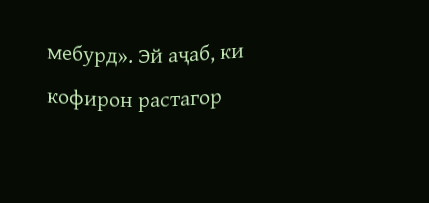мебурд». Эй аҷаб, ки кофирон растагор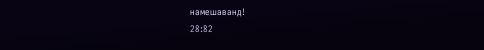намешаванд!
28:82